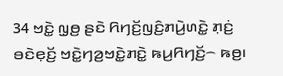34 ꤠꤢꤧ꤭ ꤜ꤫ꤥ꤬ ꤔꤢꤧ ꤖꤚꤢꤩ꤬ꤜꤢꤨ꤬ꤊꤣꤧ꤬ꤛꤢꤧ꤭ ꤊ꤫ꤢꤦ꤬ ꤋꤢꤧꤕ꤫ꤢꤩ꤬ ꤠꤢꤧ꤭ꤚꤤ꤬ꤠꤢꤧ꤭ꤊꤢꤧ꤭ ꤒꤣ꤬ꤖꤚꤢꤩ꤬꤮ ꤒꤥ꤬꤯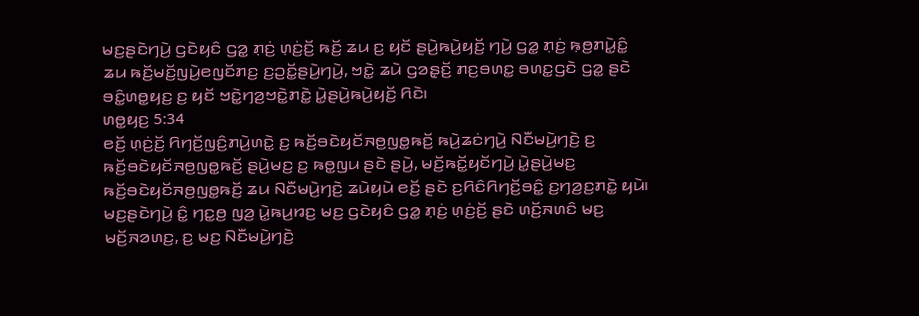ꤗꤢ꤬ꤔꤢꤧꤚꤣꤧ꤬ ꤞꤢꤧꤟꤢꤨ ꤞꤤ꤭ ꤊ꤫ꤢꤦ꤬ ꤛ꤫ꤢꤦ꤬ꤢꤩ꤬ ꤒꤢꤩ꤬ ꤘꤣ ꤢ꤬ ꤟꤢꤩ ꤔꤣꤧ꤬ꤒꤣꤧ꤬ꤟꤢꤩ꤬ ꤚꤣꤧ꤬ ꤞꤤ꤭ ꤊ꤫ꤢꤦ꤬ ꤒ꤫ꤥ꤬ꤊꤣꤧ꤭ꤢꤨ꤭ ꤘꤣ ꤒꤢꤩ꤬ꤗꤢꤩ꤬ꤜꤣꤧ꤬ꤕꤜꤢꤩꤊꤢ꤬ ꤢ꤬ꤑꤢꤩ꤭ꤔꤣꤧ꤬ꤚꤣꤧ꤬, ꤠꤢꤧ꤭ ꤘꤣꤧ ꤞꤤꤔ꤫ꤢꤩ꤬ ꤊꤢ꤬ꤋꤛꤢ꤭ ꤋꤛꤢ꤭ꤞꤢꤧ ꤞꤤ꤭ ꤔꤢꤧ ꤋꤢꤨ꤭ꤛꤥ꤭ꤟꤢ꤬ ꤢ꤬ ꤟꤢꤩ ꤠꤢꤧ꤭ꤚꤤ꤬ꤠꤢꤧ꤭ꤊꤢꤧ꤭ ꤣꤧ꤭ꤔꤣꤧ꤬ꤒꤣꤧ꤬ꤟꤢꤩ꤬ ꤖꤢꤧ꤯
ꤛꤥ꤭ꤟꤢ꤬ 5:34
ꤕꤢꤩ꤬ ꤛ꤫ꤢꤦ꤬ꤢꤩ꤬ ꤖꤚꤢꤩ꤬ꤜꤢꤨ꤬ꤊꤣꤧ꤬ꤛꤢꤧ꤭ ꤢ꤬ ꤒꤢꤩ꤬ꤋꤢꤧꤟꤢꤩꤏꤥ꤬ꤜꤥ꤭ꤒꤢꤩ꤬ ꤒꤣꤧ꤬ꤘꤢꤦꤚꤣꤧ꤬ ꤡꤢꤪꤗꤣꤧ꤬ꤚꤢꤧ꤬ ꤢ꤬ ꤒꤢꤩ꤬ꤋꤢꤧꤟꤢꤩꤏꤥ꤬ꤜꤥ꤭ꤒꤢꤩ꤬ ꤔꤣꤧ꤬ꤗꤢ꤬ ꤢ꤬ ꤒꤥ꤭ꤜꤣ ꤔꤢꤧ ꤔꤣꤧ꤬, ꤗꤢꤩ꤬ꤒꤢꤩ꤭ꤟꤢꤩꤚꤣꤧ꤬ ꤣꤧ꤭ꤔꤣꤧ꤬ꤗꤢ꤬ ꤒꤢꤩ꤬ꤋꤢꤧꤟꤢꤩꤏꤥ꤬ꤜꤥ꤭ꤒꤢꤩ꤬ ꤘꤣ ꤡꤢꤪꤗꤣꤧ꤬ꤚꤢꤧ꤬ ꤘꤣꤧꤟꤣꤧ ꤕꤢꤩ꤬ ꤔꤢꤧ ꤢ꤬ꤖꤢꤨꤖꤚꤢꤩ꤬ꤋꤢꤨ꤭ ꤢ꤬ꤚꤤ꤬ꤢ꤬ꤊꤢꤧ꤭ ꤟꤣꤧ꤯
ꤗꤢ꤬ꤔꤢꤧꤚꤣꤧ꤬ ꤢꤨ꤭ ꤚꤢ꤭ꤥ꤬ ꤜꤤ꤬ ꤣꤧ꤭ꤒꤣ꤬ꤙꤢ꤬ ꤗꤢ꤬ ꤞꤢꤧꤟꤢꤨ ꤞꤤ꤭ ꤊ꤫ꤢꤦ꤬ ꤛ꤫ꤢꤦ꤬ꤢꤩ꤬ ꤔꤢꤧ ꤛꤢꤩ꤬ꤏꤛꤢꤨ ꤗꤢ꤬ ꤗꤢꤩ꤬ꤏꤤꤛꤢ꤬, ꤢ꤬ ꤗꤢ꤬ ꤡꤢꤪꤗꤣꤧ꤬ꤚꤢꤧ꤬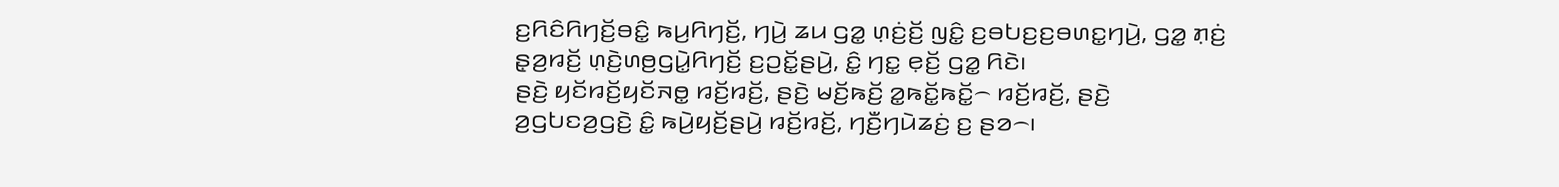ꤢ꤬ꤖꤢꤨꤖꤚꤢꤩ꤬ꤋꤢꤨ꤭ ꤒꤣ꤬ꤖꤚꤢꤩ꤬, ꤚꤣꤧ꤬ ꤘꤣ ꤞꤤ꤭ ꤛ꤫ꤢꤦ꤬ꤢꤩ꤬ ꤜꤢꤨ꤭ ꤢ꤬ꤋꤝꤢ꤬ꤢ꤬ꤋꤛꤢ꤭ꤚꤣꤧ꤬, ꤞꤤ꤭ ꤊ꤫ꤢꤦ꤬ ꤔ꤫ꤤ꤬ꤙꤢꤩ꤬ ꤛ꤫ꤢꤧ꤬ꤛꤥ꤬ꤞꤣꤧ꤭ꤖꤚꤢꤩ꤬ ꤢ꤬ꤑꤢꤩ꤭ꤔꤣꤧ꤬, ꤢꤨ꤭ ꤚꤢ꤭ ꤕ꤫ꤢꤩ꤬ ꤞꤤ꤭ ꤖꤢꤧ꤯
ꤔꤢꤧ꤬ ꤟꤢꤩꤙꤢꤩ꤬ꤟꤢꤩꤏꤥ꤭ ꤙꤢꤩ꤬ꤙꤢꤩ꤬, ꤔꤢꤧ꤬ ꤗꤢꤩ꤬ꤒꤢꤩ꤬ ꤤ꤭ꤒꤢꤩ꤭ꤒꤢꤩ꤭꤮ ꤙꤢꤩ꤬ꤙꤢꤩ꤬, ꤔꤢꤧ꤬ ꤤ꤬ꤞꤝꤢꤤ꤬ꤞꤢꤧ꤬ ꤢꤨ꤭ ꤒꤣꤧ꤬ꤟꤢꤩ꤬ꤔꤣꤧ꤬ ꤙꤢꤩ꤬ꤙꤢꤩ꤬, ꤚꤢꤪ꤬ꤚꤣꤧꤘꤢꤦ꤬ ꤢ꤬ ꤔꤤ꤮꤯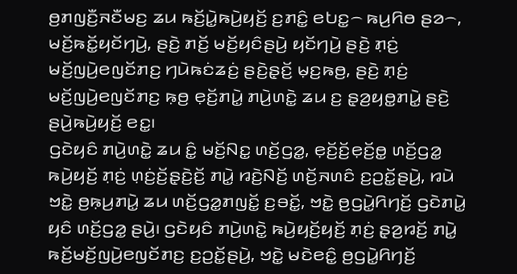ꤥ꤬ꤊꤜꤢꤪ꤬ꤏꤢꤪꤗꤢ꤬ ꤘꤣ ꤒꤢꤩ꤬ꤣꤧ꤭ꤒꤣꤧ꤬ꤟꤢꤩ꤬ ꤢ꤬ꤊꤢꤨ꤭ ꤕꤝꤢ꤭꤮ ꤒꤣ꤬ꤖꤥ ꤔꤤ꤮, ꤗꤢꤩ꤬ꤒꤢꤩ꤭ꤟꤢꤩꤚꤣꤧ꤬, ꤔꤢꤧ꤬ ꤊꤢꤩ꤬ ꤗꤢꤩ꤬ꤟꤢꤨꤔꤣꤧ꤬ ꤟꤢꤩꤚꤣꤧ꤬ ꤔꤢꤧ꤬ ꤊ꤫ꤢꤦ꤬ ꤗꤢꤩ꤬ꤜꤣꤧ꤬ꤕꤜꤢꤩꤊꤢ꤬ ꤚꤣꤧꤒꤢꤦꤘꤢꤦ꤬ ꤔꤢꤧ꤬ꤔ꤫ꤢꤩ꤬ ꤗ꤫ꤢ꤬ꤒꤥ꤬, ꤔꤢꤧ꤬ ꤊ꤫ꤢꤦ꤬ ꤗꤢꤩ꤬ꤜꤣꤧ꤬ꤕꤜꤢꤩꤊꤢ꤬ ꤒ꤫ꤥ꤬ ꤕ꤫ꤢꤩ꤬ꤊꤣꤧ꤭ ꤊꤣꤧ꤬ꤛꤢꤧ꤭ ꤘꤣ ꤢ꤬ ꤔ꤫ꤤ꤬ꤟꤥ꤭ꤊꤣꤧ꤭ ꤔꤢꤧ꤬ ꤔꤣꤧ꤬ꤒꤣꤧ꤬ꤟꤢꤩ꤬ ꤕꤢ꤭꤯
ꤞꤢꤧꤟꤢꤨ ꤊꤣꤧ꤬ꤛꤢꤧ꤭ ꤘꤣ ꤢꤨ꤭ ꤗꤢꤩ꤬ꤡꤢ꤭ ꤛꤢꤩ꤬ꤞꤤ꤭, ꤕ꤫ꤢꤩ꤬ꤢꤩ꤬ꤕ꤫ꤢꤩ꤬ꤥ꤭ ꤛꤢꤩ꤬ꤞꤤ꤭ ꤒꤣꤧ꤬ꤟꤢꤩ꤬ ꤊ꤫ꤢꤦ꤬ ꤛ꤫ꤢꤦ꤬ꤢꤩ꤬ꤔ꤫ꤢꤧ꤬ꤢꤩ꤬ ꤊꤣꤧ꤭ ꤙꤢꤧ꤬ꤡꤢꤩ꤬ ꤛꤢꤩ꤬ꤏꤛꤢꤨ ꤢ꤬ꤑꤢꤩ꤭ꤔꤣꤧ꤬, ꤙꤣꤧ ꤠꤢꤧ꤭ ꤥ꤬ꤒ꤫ꤣ꤬ꤊꤣꤧ꤭ ꤘꤣ ꤛꤢꤩ꤬ꤞꤤ꤭ꤊꤜꤢꤩ꤭ ꤢ꤬ꤋꤢꤩ꤭, ꤠꤢꤧ꤭ ꤥ꤬ꤞꤣꤧ꤭ꤖꤚꤢꤩ꤬ ꤞꤢꤧꤊꤣꤧ꤭ ꤟꤢꤨ ꤛꤢꤩ꤬ꤞꤤ꤭ ꤔꤣꤧ꤬꤯ ꤞꤢꤧꤟꤢꤨ ꤊꤣꤧ꤬ꤛꤢꤧ꤭ ꤒꤣꤧ꤬ꤟꤢꤩ꤬ꤟꤢꤩ꤬ ꤊ꤫ꤢꤦ꤬ ꤔ꤫ꤤ꤬ꤙꤢꤩ꤬ ꤊꤣꤧ꤭ ꤒꤢꤩ꤬ꤗꤢꤩ꤬ꤜꤣꤧ꤬ꤕꤜꤢꤩꤊꤢ꤬ ꤢ꤬ꤑꤢꤩ꤭ꤔꤣꤧ꤬, ꤠꤢꤧ꤭ ꤗꤢꤧꤕꤢꤨ꤭ ꤥ꤬ꤞꤣꤧ꤭ꤖꤚꤢꤩ꤬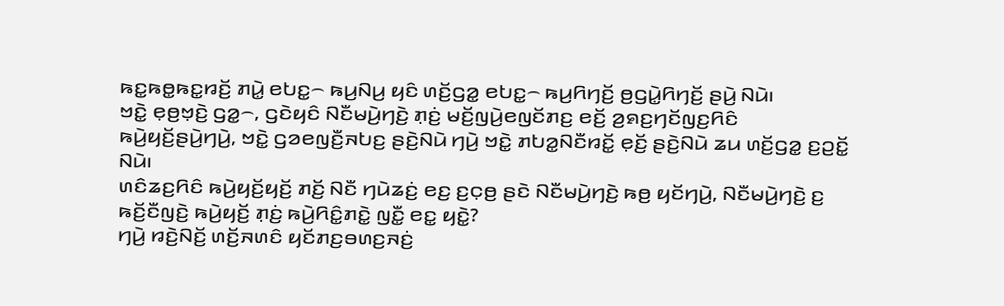ꤒꤢ꤭ꤒꤥ꤭ꤒꤢ꤭ꤙꤢꤩ꤬ ꤊꤣꤧ꤭ ꤕꤝꤢ꤭꤮ ꤒꤣ꤬ꤡꤣ꤬ ꤟꤢꤨ ꤛꤢꤩ꤬ꤞꤤ꤭ ꤕꤝꤢ꤭꤮ ꤒꤣ꤬ꤖꤚꤢꤩ꤬ ꤥ꤬ꤞꤣꤧ꤭ꤖꤚꤢꤩ꤬ ꤔꤣꤧ꤬ ꤡꤣꤧ꤯
ꤠꤢꤧ꤭ ꤕ꤫ꤥ꤬ꤠ꤫ꤢꤧ꤬ ꤞꤤ꤭꤮, ꤞꤢꤧꤟꤢꤨ ꤡꤢꤪꤗꤣꤧ꤬ꤚꤢꤧ꤬ ꤊ꤫ꤢꤦ꤬ ꤗꤢꤩ꤬ꤜꤣꤧ꤬ꤕꤜꤢꤩꤊꤢ꤬ ꤕꤢꤩ꤬ ꤤ꤬ꤎꤢ꤬ꤚꤢꤩꤜꤢ꤬ꤖꤢꤨ ꤒꤣꤧ꤬ꤟꤢꤩ꤬ꤔꤣꤧ꤬ꤚꤣꤧ꤬, ꤠꤢꤧ꤭ ꤞꤤꤕꤜꤢꤪ꤬ꤏꤝꤢ꤬ ꤔꤢꤧ꤬ꤡꤣꤧ ꤚꤣꤧ꤬ ꤠꤢꤧ꤭ ꤊꤝꤤ꤭ꤡꤢꤪꤙꤢꤩ꤭ ꤕ꤫ꤢꤩ꤬ ꤔꤢꤧ꤬ꤡꤣꤧ ꤘꤣ ꤛꤢꤩ꤬ꤞꤤ꤭ ꤢ꤬ꤑꤢꤩ꤭ ꤡꤣꤧ꤯
ꤛꤢꤨꤘꤢ꤬ꤖꤢꤨ ꤒꤣꤧ꤬ꤟꤢꤩ꤬ꤟꤢꤩ꤬ ꤊꤢꤩ꤬ ꤡꤢꤪ ꤚꤣꤧꤘꤢꤦ꤬ ꤕꤢ꤬ ꤢ꤬ꤍ꤫ꤥ꤬ ꤔꤢꤧ ꤡꤢꤪꤗꤣꤧ꤬ꤚꤢꤧ꤬ ꤒꤥ꤬ ꤟꤢꤩꤚꤣꤧ꤬, ꤡꤢꤪꤗꤣꤧ꤬ꤚꤢꤧ꤬ ꤢ꤬ ꤒꤢꤩ꤬ꤢꤪꤜꤢꤧ꤬ ꤒꤣꤧ꤬ꤟꤢꤩ꤬ ꤊ꤫ꤢꤦ꤬ ꤒꤣꤧ꤬ꤖꤢꤨ꤭ꤊꤢꤧ꤭ ꤜꤢꤪ꤭ ꤕꤢ꤭ ꤟꤢꤧ꤭?
ꤚꤣꤧ꤬ ꤙꤢꤧ꤬ꤡꤢꤩ꤬ ꤛꤢꤩ꤬ꤏꤛꤢꤨ ꤟꤢꤩꤊꤢ꤬ꤋꤛꤢ꤬ꤏꤢꤦ꤬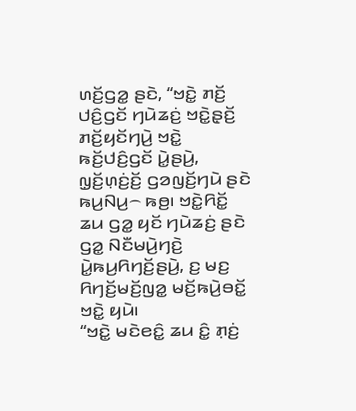ꤛꤢꤩ꤬ꤞꤤ꤭ ꤔꤢꤧ, “ꤠꤢꤧ꤭ ꤊꤢꤩ꤬ ꤓꤢꤨ꤬ꤞꤢꤩ ꤚꤣꤧꤘꤢꤦ꤬ ꤠꤢꤧ꤭ꤔ꤫ꤢꤩ꤬ ꤊꤢꤩ꤬ꤟꤢꤩꤚꤣꤧ꤬ ꤠꤢꤧ꤭ ꤒꤢꤩ꤬ꤓꤢꤨ꤬ꤞꤢꤩ ꤣꤧ꤭ꤔꤣꤧ꤬, ꤜ꤫ꤢꤩ꤬ꤛ꤫ꤢꤦ꤬ꤢꤩ꤬ ꤞꤤꤜꤢꤩ꤬ꤚꤣꤧ ꤔꤢꤧ ꤒꤣ꤬ꤡꤣ꤬꤮ ꤒꤥ꤬꤯ ꤠꤢꤧ꤭ꤖꤢꤩ꤭ ꤘꤣ ꤞꤤ꤭ ꤟꤢꤩ ꤚꤣꤧꤘꤢꤦ꤬ ꤔꤢꤧ ꤞꤤ꤭ ꤡꤢꤪꤗꤣꤧ꤬ꤚꤢꤧ꤬ ꤣꤧ꤭ꤒꤣ꤬ꤖꤚꤢꤩ꤬ꤔꤣꤧ꤬, ꤢ꤬ ꤗꤢ꤬ ꤖꤚꤢꤩ꤬ꤗꤢꤩ꤬ꤜꤤ꤭ ꤗꤢꤩ꤬ꤒꤣꤧ꤬ꤋꤢꤩ꤭ ꤠꤢꤧ꤭ ꤟꤣꤧ꤯
“ꤠꤢꤧ꤭ ꤗꤢꤧꤕꤢꤨ꤭ ꤘꤣ ꤢꤨ꤭ ꤊ꤫ꤢꤦ꤬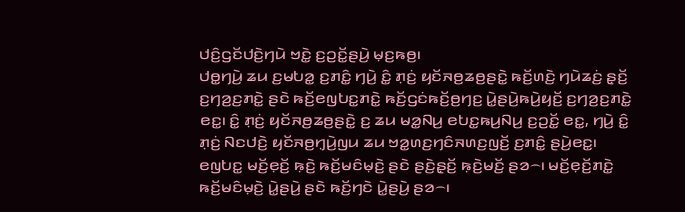ꤓꤢꤨ꤬ꤞꤢꤩꤓꤢꤧ꤬ꤚꤣꤧ ꤠꤢꤧ꤭ ꤢ꤬ꤑꤢꤩ꤭ꤔꤣꤧ꤬ ꤗ꤫ꤢ꤬ꤒꤥ꤬꤯
ꤓꤥ꤭ꤚꤣꤧ꤬ ꤘꤣ ꤢ꤬ꤗꤝꤤ꤭ ꤢ꤬ꤊꤢꤨ꤭ ꤚꤣꤧ꤬ ꤢꤨ꤭ ꤊ꤫ꤢꤦ꤬ ꤟꤢꤩꤏꤥ꤬ꤘꤥ꤬ꤔꤢꤧ꤭ ꤒꤢꤩ꤬ꤛꤢꤧ꤬ ꤚꤣꤧꤘꤢꤦ꤬ ꤔ꤫ꤢꤩ꤬ ꤢ꤬ꤚꤤ꤬ꤢ꤬ꤊꤢꤧ꤭ ꤔꤢꤧ ꤒꤢꤩ꤬ꤕꤜꤝꤢ꤭ꤊꤢꤧ꤭ ꤒꤢꤩ꤬ꤞꤢꤦꤒꤢꤩ꤬ꤥ꤬ꤚꤢ꤬ ꤣꤧ꤭ꤔꤣꤧ꤬ꤒꤣꤧ꤬ꤟꤢꤩ꤬ ꤢ꤬ꤚꤤ꤬ꤢ꤬ꤊꤢꤧ꤭ ꤕꤢ꤭꤯ ꤢꤨ꤭ ꤊ꤫ꤢꤦ꤬ ꤟꤢꤩꤏꤥ꤬ꤘꤥ꤬ꤔꤢꤧ꤭ ꤢ꤬ ꤘꤣ ꤗꤤ꤭ꤡꤣ꤬ ꤕꤝꤢ꤭ꤒꤣ꤬ꤡꤣ꤬ ꤢ꤬ꤑꤢꤩ꤭ ꤕꤢ꤭, ꤚꤣꤧ꤬ ꤢꤨ꤭ ꤊ꤫ꤢꤦ꤬ ꤡꤢꤓꤢꤧ꤬ ꤟꤢꤩꤏꤥ꤬ꤚ꤫ꤣꤧ꤬ꤜꤣ ꤘꤣ ꤠꤤ꤭ꤛꤢ꤬ꤚꤢꤨꤏꤛꤢ꤬ꤜꤢꤩ꤬ ꤢ꤬ꤊꤢꤨ꤭ ꤔꤣꤧ꤬ꤕꤢ꤭꤯
ꤕꤜꤝꤢ꤭ ꤗꤢꤩ꤬ꤕ꤫ꤢꤩ꤬ ꤒ꤫ꤢꤧ꤬ ꤒꤢꤩ꤬ꤗꤢꤨꤗ꤫ꤢꤧ꤬ ꤔꤢꤧ ꤔꤢꤧ꤬ꤔ꤫ꤢꤩ꤬ ꤒ꤫ꤢꤧ꤬ꤗꤢꤩ꤬ ꤔꤤ꤮꤯ ꤗꤢꤩ꤬ꤕ꤫ꤢꤩ꤬ꤊꤢꤧ꤭ ꤒꤢꤩ꤬ꤗꤢꤨꤗ꤫ꤢꤧ꤬ ꤣꤧ꤭ꤔꤣꤧ꤬ ꤔꤢꤧ ꤒꤢꤩ꤬ꤚꤢꤧ ꤣꤧ꤭ꤔꤣꤧ꤬ ꤔꤤ꤮꤯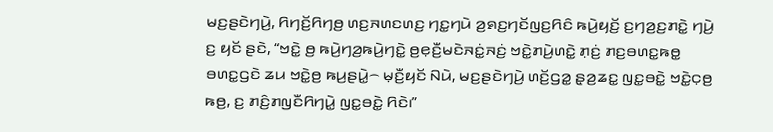ꤗꤢ꤬ꤔꤢꤧꤚꤣꤧ꤬, ꤖꤚꤢꤩ꤬ꤖꤚꤥ꤬ ꤛꤢ꤬ꤏꤛꤢꤛꤢ꤬ ꤚꤢ꤭ꤚꤣꤧ ꤤ꤬ꤎꤢ꤬ꤚꤢꤩꤜꤢ꤬ꤖꤢꤨ ꤒꤣꤧ꤬ꤟꤢꤩ꤬ ꤢ꤬ꤚꤤ꤬ꤢ꤬ꤊꤢꤧ꤭ ꤚꤣꤧ꤬ ꤢ꤬ ꤟꤢꤩ ꤔꤢꤧ, “ꤠꤢꤧ꤭ ꤥ꤬ ꤒꤣꤧ꤬ꤚꤤ꤬ꤒꤣꤧ꤬ꤚꤢꤧ꤭ ꤥ꤬ꤕ꤫ꤢꤪ꤬ꤗꤢꤧꤏꤢꤦ꤭ꤏꤢꤦ꤬ ꤠꤢꤧ꤭ꤊꤣꤧ꤬ꤛꤢꤧ꤭ ꤊ꤫ꤢꤦ꤬ ꤊꤢ꤬ꤋꤛꤢ꤭ꤒꤥ꤭ ꤋꤛꤢ꤭ꤞꤢꤧ ꤘꤣ ꤠꤢꤧ꤭ꤥ꤬ ꤒꤣ꤬ꤔꤣꤧ꤭꤮ ꤗ꤫ꤢꤪ꤬ꤟꤢꤩ ꤡꤣꤧ, ꤗꤢ꤬ꤔꤢꤧꤚꤣꤧ꤬ ꤛꤢꤩ꤬ꤞꤤ꤭ ꤔ꤫ꤤ꤬ꤘꤢ꤭ ꤜꤢ꤭ꤋꤢꤧ꤭ ꤠꤢꤧ꤭ꤍ꤫ꤥ꤬ ꤒꤥ꤬, ꤢ꤬ ꤊꤢꤨ꤬ꤊꤜꤢꤪꤖꤚꤣꤧ꤭ ꤜꤢ꤭ꤋꤢꤧ꤭ ꤖꤢꤧ꤯”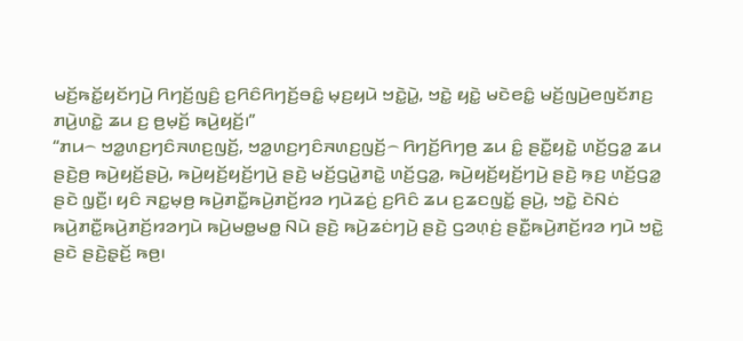ꤗꤢꤩ꤬ꤒꤢꤩ꤭ꤟꤢꤩꤚꤣꤧ꤬ ꤖꤚꤢꤩ꤬ꤜꤢꤨ꤬ ꤢ꤬ꤖꤢꤨꤖꤚꤢꤩ꤬ꤋꤢꤨ꤭ ꤗ꤫ꤢ꤬ꤟꤣꤧ ꤠꤢꤧ꤭ꤣꤧ꤭, ꤠꤢꤧ꤭ ꤟꤢꤧ꤭ ꤗꤢꤧꤕꤢꤨ꤭ ꤗꤢꤩ꤬ꤜꤣꤧ꤬ꤕꤜꤢꤩꤊꤢ꤬ ꤊꤣꤧ꤬ꤛꤢꤧ꤭ ꤘꤣ ꤢ꤬ ꤥ꤬ꤗ꤫ꤢꤩ꤬ ꤒꤣꤧ꤬ꤟꤢꤩ꤬꤯”
“ꤊꤣ꤮ ꤠꤤ꤭ꤛꤢ꤬ꤚꤢꤨꤏꤛꤢ꤬ꤜꤢꤩ꤬, ꤠꤤ꤭ꤛꤢ꤬ꤚꤢꤨꤏꤛꤢ꤬ꤜꤢꤩ꤬꤮ ꤖꤚꤢꤩ꤬ꤖꤚꤥ꤬ ꤘꤣ ꤢꤨ꤭ ꤔꤢꤪ꤭ꤟꤢꤧ꤭ ꤛꤢꤩ꤬ꤞꤤ꤭ ꤘꤣ ꤔꤢꤧ꤬ꤥ꤬ ꤒꤣꤧ꤬ꤟꤢꤩ꤬ꤔꤣꤧ꤬, ꤒꤣꤧ꤬ꤟꤢꤩ꤬ꤟꤢꤩ꤬ꤚꤣꤧ꤬ ꤔꤢꤧ꤬ ꤗꤢꤩ꤬ꤞꤣꤧ꤭ꤊꤢꤧ꤭ ꤛꤢꤩ꤬ꤞꤤ꤭, ꤒꤣꤧ꤬ꤟꤢꤩ꤬ꤟꤢꤩ꤬ꤚꤣꤧ꤬ ꤔꤢꤧ꤬ ꤒ꤫ꤢ꤬ ꤛꤢꤩ꤬ꤞꤤ꤭ ꤔꤢꤧ ꤜ꤫ꤢꤪ꤬꤯ ꤟꤢꤨ ꤏꤢ꤭ꤗ꤫ꤥ꤬ ꤒꤣꤧ꤬ꤊꤢꤪ꤭ꤒꤣꤧ꤬ꤊꤢꤩ꤬ꤙꤤ ꤚꤣꤧꤘꤢꤦ꤬ ꤢ꤬ꤖꤢꤨ ꤘꤣ ꤢ꤬ꤘꤢꤜꤢꤩ꤭ ꤔꤣꤧ꤬, ꤠꤢꤧ꤭ ꤢꤧꤡꤢꤦ ꤒꤣꤧ꤬ꤊꤢꤪ꤭ꤒꤣꤧ꤬ꤊꤢꤩ꤬ꤙꤤꤚꤣꤧ ꤒꤣꤧ꤬ꤗꤥ꤭ꤗꤥ꤭ ꤡꤣꤧ ꤔꤢꤧ꤬ ꤒꤣꤧ꤬ꤘꤢꤦꤚꤣꤧ꤬ ꤔꤢꤧ꤬ ꤞꤤꤛ꤫ꤢꤦ꤬ ꤔꤢꤪ꤭ꤒꤣꤧ꤬ꤊꤢꤩ꤬ꤙꤤ ꤚꤣꤧ ꤠꤢꤧ꤭ ꤔꤢꤧ ꤔꤢꤧ꤬ꤔ꤫ꤢꤩ꤬ ꤒꤥ꤬꤯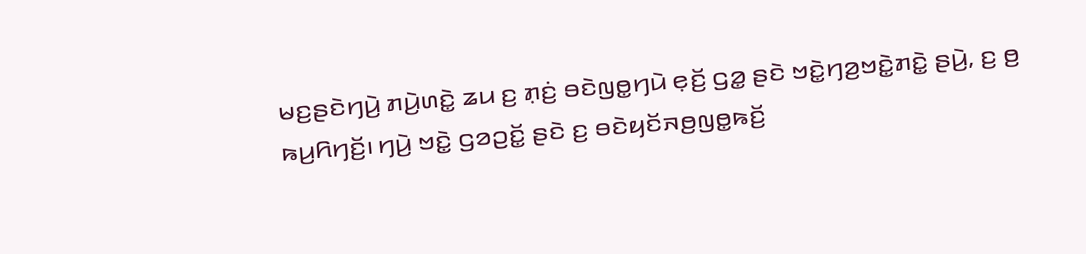ꤗꤢ꤬ꤔꤢꤧꤚꤣꤧ꤬ ꤊꤣꤧ꤬ꤛꤢꤧ꤭ ꤘꤣ ꤢ꤬ ꤊ꤫ꤢꤦ꤬ ꤋꤢꤧꤜꤥ꤭ꤚꤣꤧ ꤕ꤫ꤢꤩ꤬ ꤞꤤ꤭ ꤔꤢꤧ ꤠꤢꤧ꤭ꤚꤤ꤬ꤠꤢꤧ꤭ꤊꤢꤧ꤭ ꤔꤣꤧ꤬, ꤢ꤬ ꤥ꤬ ꤒꤣ꤬ꤖꤚꤢꤩ꤬꤯ ꤚꤣꤧ꤬ ꤠꤢꤧ꤭ ꤞꤤꤑꤢꤩ꤭ ꤔꤢꤧ ꤢ꤬ ꤋꤢꤧꤟꤢꤩꤏꤥ꤬ꤜꤥ꤭ꤒꤢꤩ꤬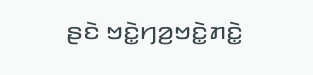ꤔꤢꤧ ꤠꤢꤧ꤭ꤚꤤ꤬ꤠꤢꤧ꤭ꤊꤢꤧ꤭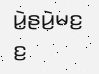ꤣꤧ꤭ꤔꤣꤧ꤬ꤗꤢ꤬ ꤢ꤬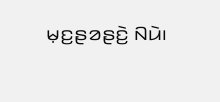ꤗ꤫ꤢ꤬ꤔꤤꤔꤢꤧ꤬ ꤡꤣꤧ꤯